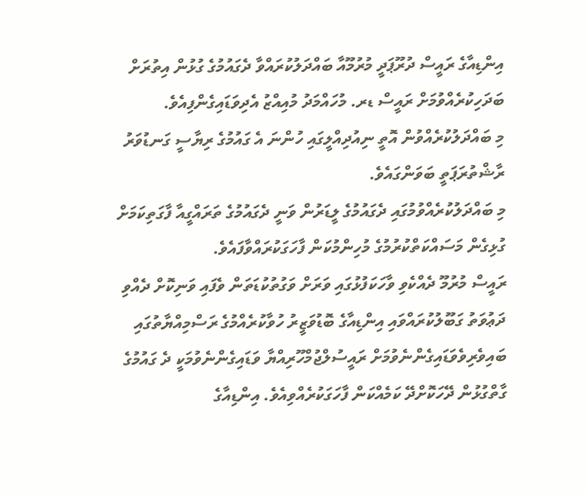އިންޑިއާގެ ރައީސް ދުރޫޕަދީ މުރުމޫއާ ބައްދަލުކުރައްވާ ދެގައުމުގެ ގުޅުން އިތުރަށް ބަދަހިކުރެއްވުމަށް ރައީސް ޑރ. މުހައްމަދު މުއިއްޒު އެދިވަޑައިގެންފިއެވެ.
މި ބައްދަލުކުރެއްވުން އޮތީ ނިއުދިއްލީގައި ހުންނަ އެ ގައުމުގެ ރިޔާސީ ގަނޑުވަރު ރާޝްތުރަޕަތީ ބަވަންގައެވެ.
މި ބައްދަލުކުރެއްވުމުގައި ދެގައުމުގެ ލީޑަރުން ވަނީ ދެގައުމުގެ ތަރައްގީއާ ފާގަތިކަމަށް ގުޅިގެން މަސައްކަތްކުރުމުގެ މުހިންމުކަން ފާހަގަކުރައްވާފައެވެ.
ރައީސް މުރުމޫ ދެއްކެވި ވާހަކަފުޅުގައި ވަރަށް ވަގުތުކުޑަތަން ވެފައި ވަނިކޮށް ދެއްވި ދަޢުވަތު ގަބޫލުކުރައްވައި އިންޑިއާގެ ބޮޑުވަޒީރު ހުވާކުރެއްމުގެ ރަސްމިއްޔާތުގައި ބައިވެރިވެވަޑައިގެންނެވުމަށް ރައީސުލްޖުމްހޫރިއްޔާ ވަޑައިގެންނެވުމަކީ ދެ ގައުމުގެ ގާތްގުޅުން ދޭހަކޮށްދޭ ކަމެއްކަން ފާހަގަކުރެއްވިއެވެ. އިންޑިއާގެ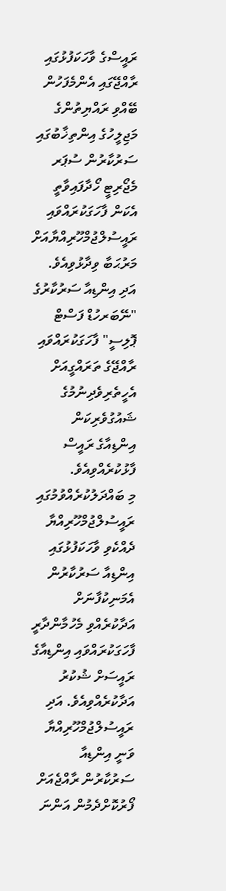ރައީސްގެ ވާހަކަފުޅުގައި ރާއްޖޭގައި އެންމެފަހުން ބޭއްވި ރައްޔިތުންގެ މަޖިލީހުގެ އިންތިޚާބުގައި ސަރުކާރުން ސުޕަރ މެޖޯރިޓީ ހޯދާފައިވާތީ އެކަން ފާހަގަކުރައްވައި ރައީސުލްޖުމްހޫރިއްޔާއަށް މަރުޙަބާ ވިދާޅުވިއެވެ. އަދި އިންޑިއާ ސަރުކާރުގެ "ނޭބަރހުޑް ފަސްޓް ޕޮލިސީ" ފާހަގަކުރައްވައި ރާއްޖޭގެ ތަރައްގީއަށް އެހީތެރިވެދިނުމުގެ ޝައުގުވެރިކަން އިންޑިއާގެ ރައީސް ފާޅުކުރެއްވިއެވެ.
މި ބައްދަލުކުރެއްވުމުގައި ރައީސުލްޖުމްހޫރިއްޔާ ދެއްކެވި ވާހަކަފުޅުގައި އިންޑިއާ ސަރުކާރުން އެމަނިކުފާނަށް އަދާކުރެއްވި މެހުމާންދާރީ ފާހަގަކުރައްވައި އިންޑިއާގެ ރައީސަށް ޝުކުރު އަދާކުރެއްވިއެވެ. އަދި ރައީސުލްޖުމްހޫރިއްޔާ ވަނީ އިންޑިއާ ސަރުކާރުން ރާއްޖެއަށް ފޯރުކޮށްދެމުން އަންނަ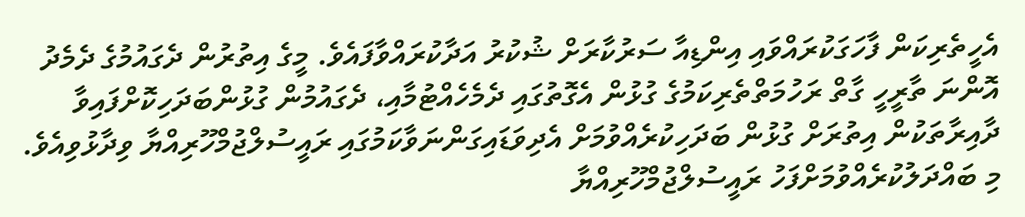އެހީތެރިކަން ފާހަގަކުރައްވައި އިންޑިއާ ސަރުކާރަށް ޝުކުރު އަދާކުރައްވާފައެވެ. މީގެ އިތުރުން ދެގައުމުގެ ދެމެދު އޮންނަ ތާރީހީ ގާތް ރަހުމަތްތެރިކަމުގެ ގުޅުން އެގޮތުގައި ދެމެހެއްޓުމާއި، ދެގައުމުން ގުޅުންބަދަހިކޮށްފައިވާ ދާއިރާތަކުން އިތުރަށް ގުޅުން ބަދަހިކުރެއްވުމަށް އެދިވަޑައިގަންނަވާކަމުގައި ރައީސުލްޖުމްހޫރިއްޔާ ވިދާޅުވިއެވެ.
މި ބައްދަލުކުރެއްވުމަށްފަހު ރައީސުލްޖުމްހޫރިއްޔާ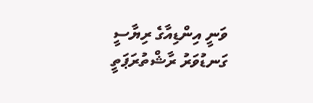ވަނީ އިންޑިއާގެ ރިޔާސީ ގަނޑުވަރު ރާޝްތުރަޕަތީ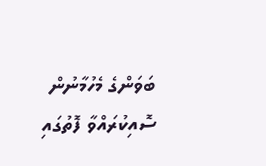ބަވަންގެ މެހުމާނުން ސޮއިކުރައްވާ ފޮތުގައި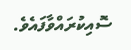ސޮއިކުރައްވާފައެވެ.